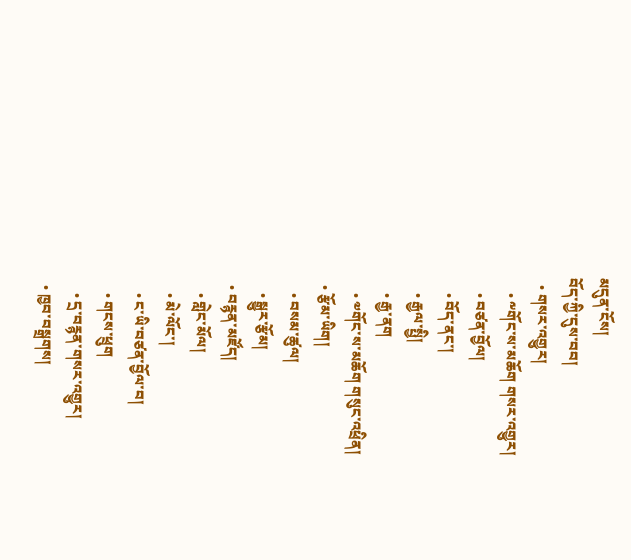མདུན་ངོས།
བོད་ཀྱི་དུས་བབ།
  • གསར་འགྱུར།
    • ༸གོང་ས་མཆོག གསར་འགྱུར།
    • བཙན་བྱོལ།
    • བོད་ནང་།
    • རྒྱལ་སྤྱི།
    • རྒྱ་ནག
    • ༧གོང་ས་མཆོག གསུང་འཕྲིན།
  • རྩོམ་ཡིག།
    • བསམ་ཚུལ།
    • སྒྱུར་རྩོམ།
  • བརྙན་མཛོད།
    • གླེང་མོལ།
    • མེ་ལོང་།
    • ང་ཡི་བཙན་བྱོལ་བ།
    • གངས་ཕྲུག
    • དྲ་བརྙན་གསར་འགྱུར།
  • ཁྱབ་བསྒྲགས།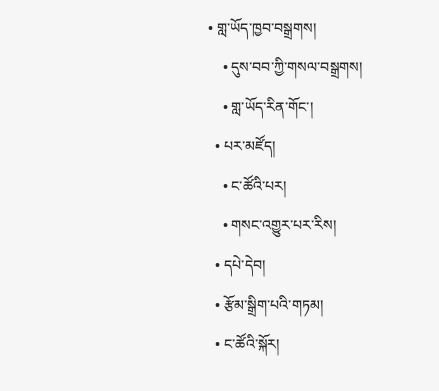• གླ་ཡོད་ཁྱབ་བསྒྲགས།
    • དུས་བབ་ཀྱི་གསལ་བསྒྲགས།
    • གླ་ཡོད་རིན་གོང་།
  • པར་མཛོད།
    • ང་ཚོའི་པར།
    • གསང་འགྱུར་པར་རིས།
  • དཔེ་དེབ།
  • རྩོམ་སྒྲིག་པའི་གཏམ།
  • ང་ཚོའི་སྐོར།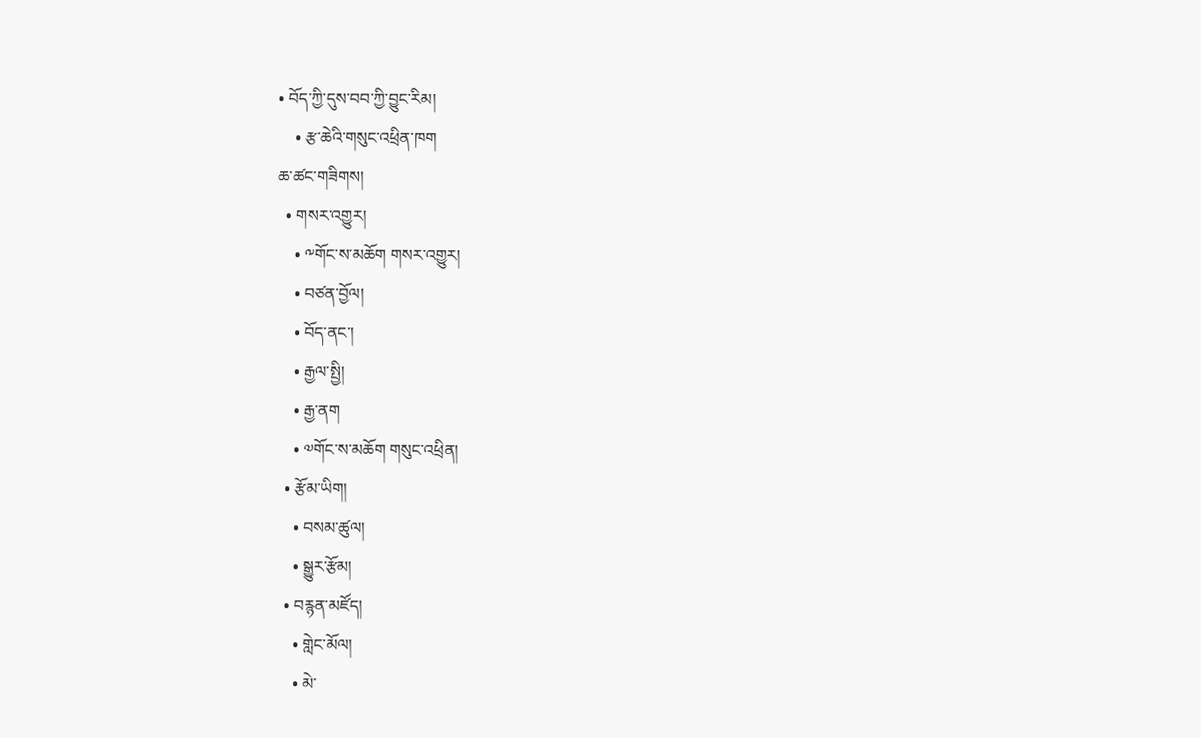• བོད་ཀྱི་དུས་བབ་ཀྱི་བྱུང་རིམ།
    • རྩ་ཆེའི་གསུང་འཕྲིན་ཁག
ཆ་ཚང་གཟིགས།
  • གསར་འགྱུར།
    • ༸གོང་ས་མཆོག གསར་འགྱུར།
    • བཙན་བྱོལ།
    • བོད་ནང་།
    • རྒྱལ་སྤྱི།
    • རྒྱ་ནག
    • ༧གོང་ས་མཆོག གསུང་འཕྲིན།
  • རྩོམ་ཡིག།
    • བསམ་ཚུལ།
    • སྒྱུར་རྩོམ།
  • བརྙན་མཛོད།
    • གླེང་མོལ།
    • མེ་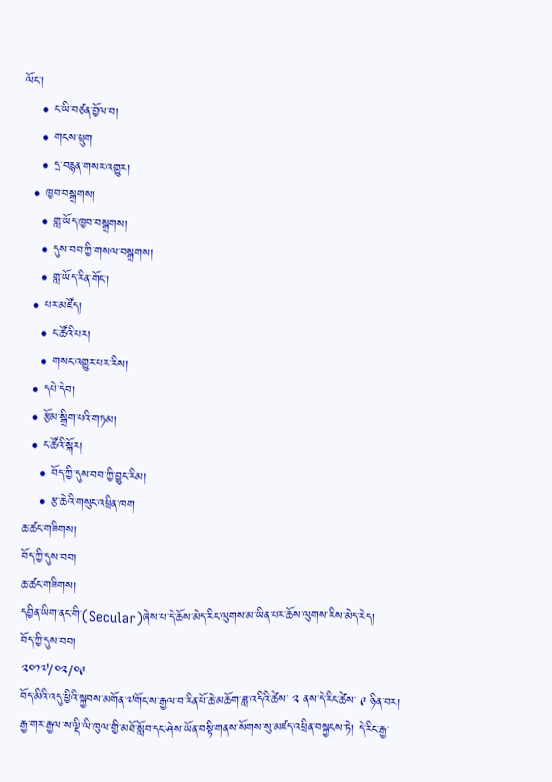ལོང་།
    • ང་ཡི་བཙན་བྱོལ་བ།
    • གངས་ཕྲུག
    • དྲ་བརྙན་གསར་འགྱུར།
  • ཁྱབ་བསྒྲགས།
    • གླ་ཡོད་ཁྱབ་བསྒྲགས།
    • དུས་བབ་ཀྱི་གསལ་བསྒྲགས།
    • གླ་ཡོད་རིན་གོང་།
  • པར་མཛོད།
    • ང་ཚོའི་པར།
    • གསང་འགྱུར་པར་རིས།
  • དཔེ་དེབ།
  • རྩོམ་སྒྲིག་པའི་གཏམ།
  • ང་ཚོའི་སྐོར།
    • བོད་ཀྱི་དུས་བབ་ཀྱི་བྱུང་རིམ།
    • རྩ་ཆེའི་གསུང་འཕྲིན་ཁག
ཆ་ཚང་གཟིགས།
བོད་ཀྱི་དུས་བབ།
ཆ་ཚང་གཟིགས།
དབྱིན་ཡིག་ནང་གི་(Secular)ཞེས་པ་དེ་ཆོས་མེད་རིང་ལུགས་མ་ཡིན་པར་ཆོས་ལུགས་རིས་མེད་རེད།
བོད་ཀྱི་དུས་བབ།
༢༠༡༧/༠༢/༠༩
བོད་མིའི་འདུ་ཕྱིའི་སྐྱབས་མགོན་༧གོང་ས་རྒྱལ་བ་རིན་པོ་ཆེ་མཆོག་ཟླ་འདིའི་ཚེས་ ༢ ནས་དེ་རིང་ཚེས་ ༩ ཉིན་བར། རྒྱ་གར་རྒྱལ་ས་ལྡི་ལི་ཁུལ་གྱི་མཐོ་སློབ་དང་ཤེས་ཡོན་བསྟི་གནས་སོགས་སུ་མཛད་འཕྲིན་བསྐྱངས་ཏེ། དེ་རིང་རྒྱ་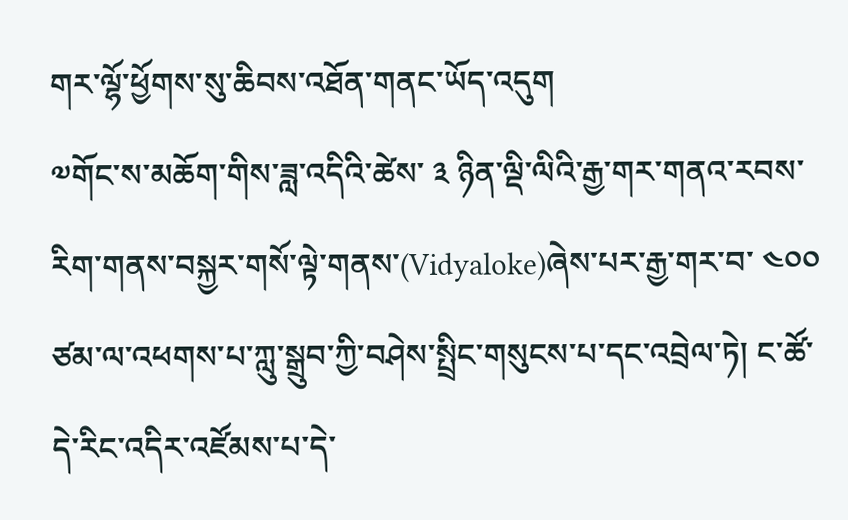གར་ལྷོ་ཕྱོགས་སུ་ཆིབས་འཐོན་གནང་ཡོད་འདུག
༧གོང་ས་མཆོག་གིས་ཟླ་འདིའི་ཚེས་ ༣ ཉིན་ལྡི་ལིའི་རྒྱ་གར་གནའ་རབས་རིག་གནས་བསྐྱར་གསོ་ལྟེ་གནས་(Vidyaloke)ཞེས་པར་རྒྱ་གར་བ་ ༤༠༠ ཙམ་ལ་འཕགས་པ་ཀླུ་སྒྲུབ་ཀྱི་བཤེས་སྤྲིང་གསུངས་པ་དང་འབྲེལ་ཏེ། ང་ཚོ་དེ་རིང་འདིར་འཛོམས་པ་དེ་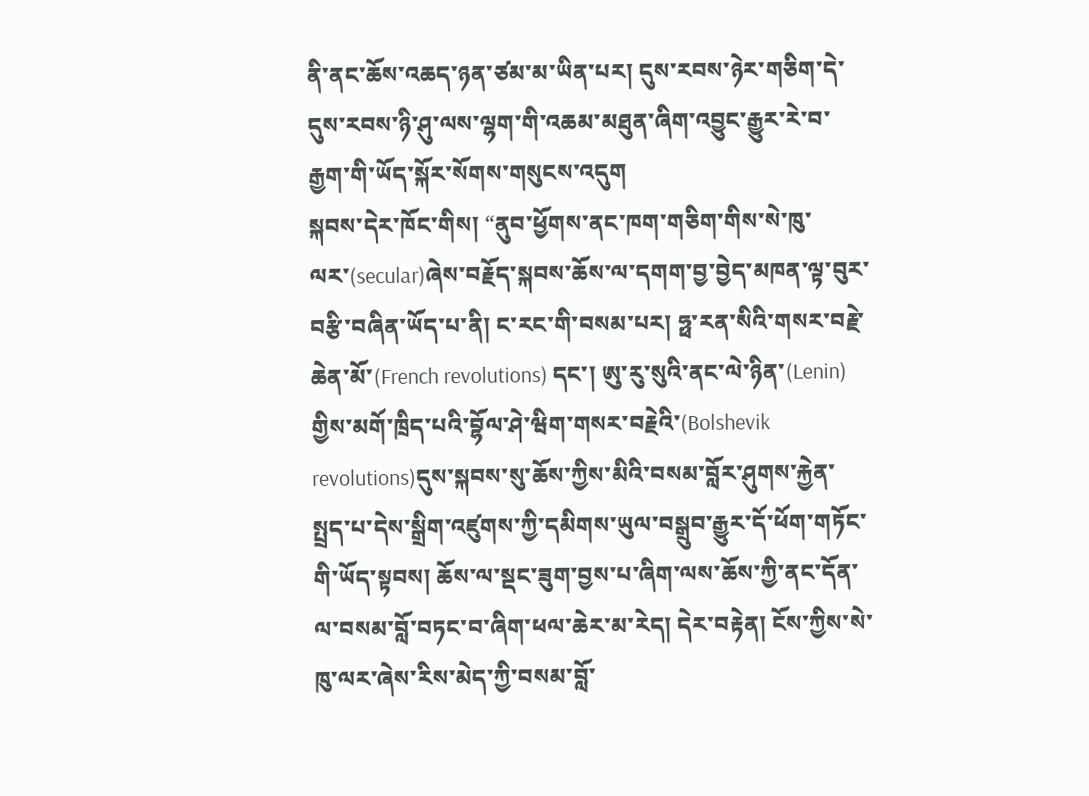ནི་ནང་ཆོས་འཆད་ཉན་ཙམ་མ་ཡིན་པར། དུས་རབས་ཉེར་གཅིག་དེ་དུས་རབས་ཉི་ཤུ་ལས་ལྷག་གི་འཆམ་མཐུན་ཞིག་འབྱུང་རྒྱུར་རེ་བ་རྒྱག་གི་ཡོད་སྐོར་སོགས་གསུངས་འདུག
སྐབས་དེར་ཁོང་གིས། “ནུབ་ཕྱོགས་ནང་ཁག་གཅིག་གིས་སེ་ཁུ་ལར་(secular)ཞེས་བརྗོད་སྐབས་ཆོས་ལ་དགག་བྱ་བྱེད་མཁན་ལྟ་བུར་བརྩི་བཞིན་ཡོད་པ་ནི། ང་རང་གི་བསམ་པར། ཧྥ་རན་སིའི་གསར་བརྗེ་ཆེན་མོ་(French revolutions) དང་། ཨུ་རུ་སུའི་ནང་ལེ་ཉིན་(Lenin) གྱིས་མགོ་ཁྲིད་པའི་བྷོལ་ཤེ་ཝིག་གསར་བརྗེའི་(Bolshevik revolutions)དུས་སྐབས་སུ་ཆོས་ཀྱིས་མིའི་བསམ་བློར་ཤུགས་རྐྱེན་སྤྲད་པ་དེས་སྒྲིག་འཛུགས་ཀྱི་དམིགས་ཡུལ་བསྒྲུབ་རྒྱུར་དོ་ཕོག་གཏོང་གི་ཡོད་སྟབས། ཆོས་ལ་སྡང་ཟུག་བྱས་པ་ཞིག་ལས་ཆོས་ཀྱི་ནང་དོན་ལ་བསམ་བློ་བཏང་བ་ཞིག་ཕལ་ཆེར་མ་རེད། དེར་བརྟེན། ངོས་ཀྱིས་སེ་ཁུ་ལར་ཞེས་རིས་མེད་ཀྱི་བསམ་བློ་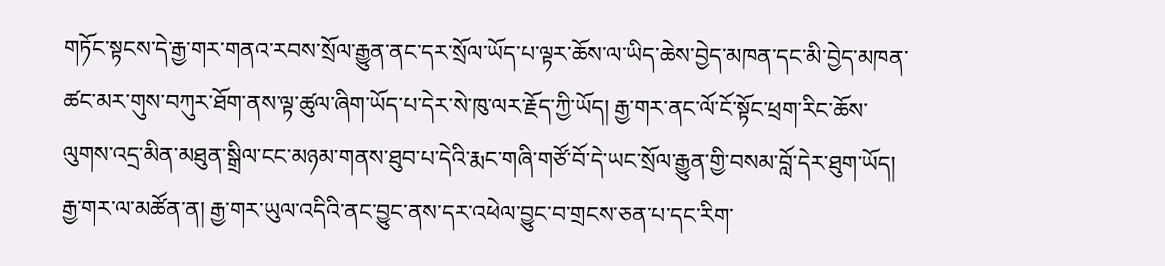གཏོང་སྟངས་དེ་རྒྱ་གར་གནའ་རབས་སྲོལ་རྒྱུན་ནང་དར་སྲོལ་ཡོད་པ་ལྟར་ཆོས་ལ་ཡིད་ཆེས་བྱེད་མཁན་དང་མི་བྱེད་མཁན་ཚང་མར་གུས་བཀུར་ཐོག་ནས་ལྟ་ཚུལ་ཞིག་ཡོད་པ་དེར་སེ་ཁུ་ལར་རྗོད་ཀྱི་ཡོད། རྒྱ་གར་ནང་ལོ་ངོ་སྟོང་ཕྲག་རིང་ཆོས་ལུགས་འདྲ་མིན་མཐུན་སྒྲིལ་ངང་མཉམ་གནས་ཐུབ་པ་དེའི་རྨང་གཞི་གཙོ་བོ་དེ་ཡང་སྲོལ་རྒྱུན་གྱི་བསམ་བློ་དེར་ཐུག་ཡོད། རྒྱ་གར་ལ་མཚོན་ན། རྒྱ་གར་ཡུལ་འདིའི་ནང་བྱུང་ནས་དར་འཕེལ་བྱུང་བ་གྲངས་ཅན་པ་དང་རིག་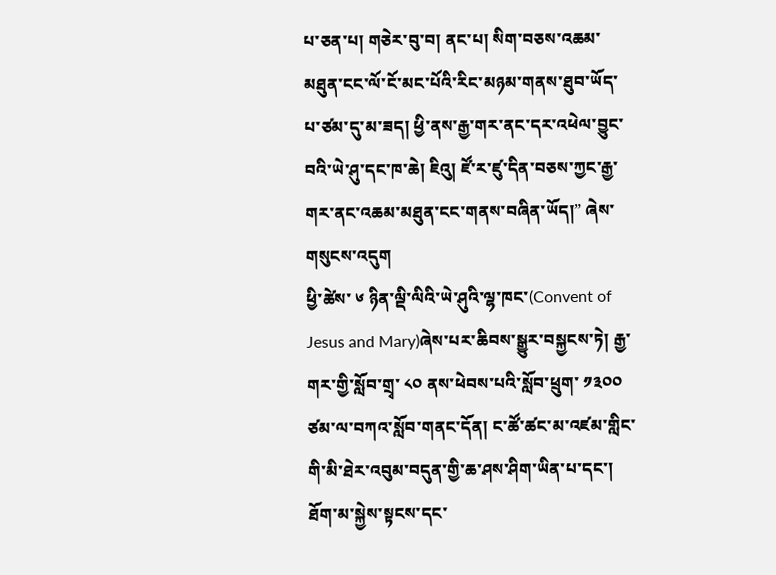པ་ཅན་པ། གཅེར་བུ་བ། ནང་པ། སིག་བཅས་འཆམ་མཐུན་ངང་ལོ་ངོ་མང་པོའི་རིང་མཉམ་གནས་ཐུབ་ཡོད་པ་ཙམ་དུ་མ་ཟད། ཕྱི་ནས་རྒྱ་གར་ནང་དར་འཕེལ་བྱུང་བའི་ཡེ་ཤུ་དང་ཁ་ཆེ། ཇིའུ། ཛོ་ར་ཛུ་དིན་བཅས་ཀྱང་རྒྱ་གར་ནང་འཆམ་མཐུན་ངང་གནས་བཞིན་ཡོད།” ཞེས་གསུངས་འདུག
ཕྱི་ཚེས་ ༦ ཉིན་ལྡི་ལིའི་ཡེ་ཤུའི་ལྷ་ཁང་(Convent of Jesus and Mary)ཞེས་པར་ཆིབས་སྒྱུར་བསྐྱངས་ཏེ། རྒྱ་གར་གྱི་སློབ་གྲྭ་ ༨༠ ནས་ཕེབས་པའི་སློབ་ཕྲུག་ ༡༣༠༠ ཙམ་ལ་བཀའ་སློབ་གནང་དོན། ང་ཚོ་ཚང་མ་འཛམ་གླིང་གི་མི་ཐེར་འབུམ་བདུན་གྱི་ཆ་ཤས་ཤིག་ཡིན་པ་དང་། ཐོག་མ་སྐྱེས་སྟངས་དང་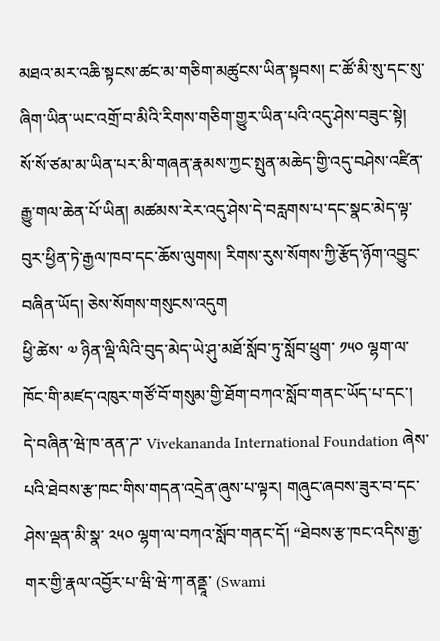མཐའ་མར་འཆི་སྟངས་ཚང་མ་གཅིག་མཚུངས་ཡིན་སྟབས། ང་ཚོ་མི་སུ་དང་སུ་ཞིག་ཡིན་ཡང་འགྲོ་བ་མིའི་རིགས་གཅིག་གྱུར་ཡིན་པའི་འདུ་ཤེས་བཟུང་སྟེ། སོ་སོ་ཙམ་མ་ཡིན་པར་མི་གཞན་རྣམས་ཀྱང་སྤུན་མཆེད་གྱི་འདུ་བཤེས་འཛིན་རྒྱུ་གལ་ཆེན་པོ་ཡིན། མཚམས་རེར་འདུ་ཤེས་དེ་བརླགས་པ་དང་སྣང་མེད་ལྟ་བུར་ཕྱིན་ཏེ་རྒྱལ་ཁབ་དང་ཆོས་ལུགས། རིགས་རུས་སོགས་ཀྱི་རྩོད་ཉོག་འབྱུང་བཞིན་ཡོད། ཅེས་སོགས་གསུངས་འདུག
ཕྱི་ཚེས་ ༧ ཉིན་ལྡི་ལིའི་བུད་མེད་ཡེ་ཤུ་མཐོ་སློབ་ཏུ་སློབ་ཕྲུག་ ༡༥༠ ལྷག་ལ་ཁོང་གི་མཛད་འཁུར་གཙོ་བོ་གསུམ་གྱི་ཐོག་བཀའ་སློབ་གནང་ཡོད་པ་དང་། དེ་བཞིན་ཝེ་ཁ་ནན་ཌ་ Vivekananda International Foundation ཞེས་པའི་ཐེབས་རྩ་ཁང་གིས་གདན་འདྲེན་ཞུས་པ་ལྟར། གཞུང་ཞབས་ཟུར་བ་དང་ཤེས་ལྡན་མི་སྣ་ ༢༥༠ ལྷག་ལ་བཀའ་སློབ་གནང་དོ། “ཐེབས་རྩ་ཁང་འདིས་རྒྱ་གར་གྱི་རྣལ་འབྱོར་པ་ཝི་ཝེ་ཀ་ནནྡཱ་ (Swami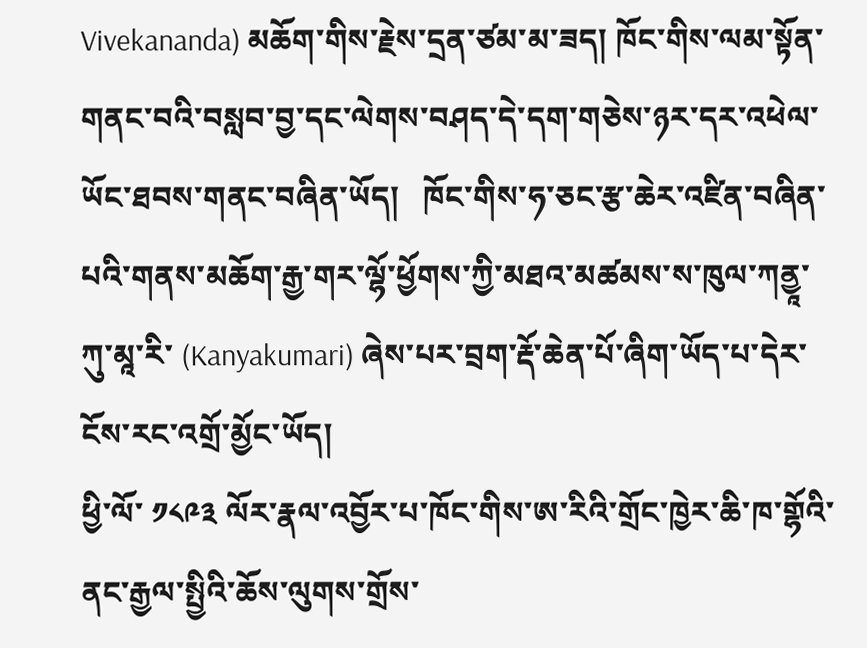Vivekananda) མཆོག་གིས་རྗེས་དྲན་ཙམ་མ་ཟད། ཁོང་གིས་ལམ་སྟོན་གནང་བའི་བསླབ་བྱ་དང་ལེགས་བཤད་དེ་དག་གཅེས་ཉར་དར་འཕེལ་ཡོང་ཐབས་གནང་བཞིན་ཡོད།   ཁོང་གིས་ཧ་ཅང་རྩ་ཆེར་འཛིན་བཞིན་པའི་གནས་མཆོག་རྒྱ་གར་ལྷོ་ཕྱོགས་ཀྱི་མཐའ་མཚམས་ས་ཁུལ་ཀནྱཱ་ཀུ་མཱ་རི་ (Kanyakumari) ཞེས་པར་བྲག་རྡོ་ཆེན་པོ་ཞིག་ཡོད་པ་དེར་ངོས་རང་འགྲོ་མྱོང་ཡོད།
ཕྱི་ལོ་ ༡༨༩༣ ལོར་རྣལ་འབྱོར་པ་ཁོང་གིས་ཨ་རིའི་གྲོང་ཁྱེར་ཆི་ཁ་གྷོའི་ནང་རྒྱལ་སྤྱིའི་ཆོས་ལུགས་གྲོས་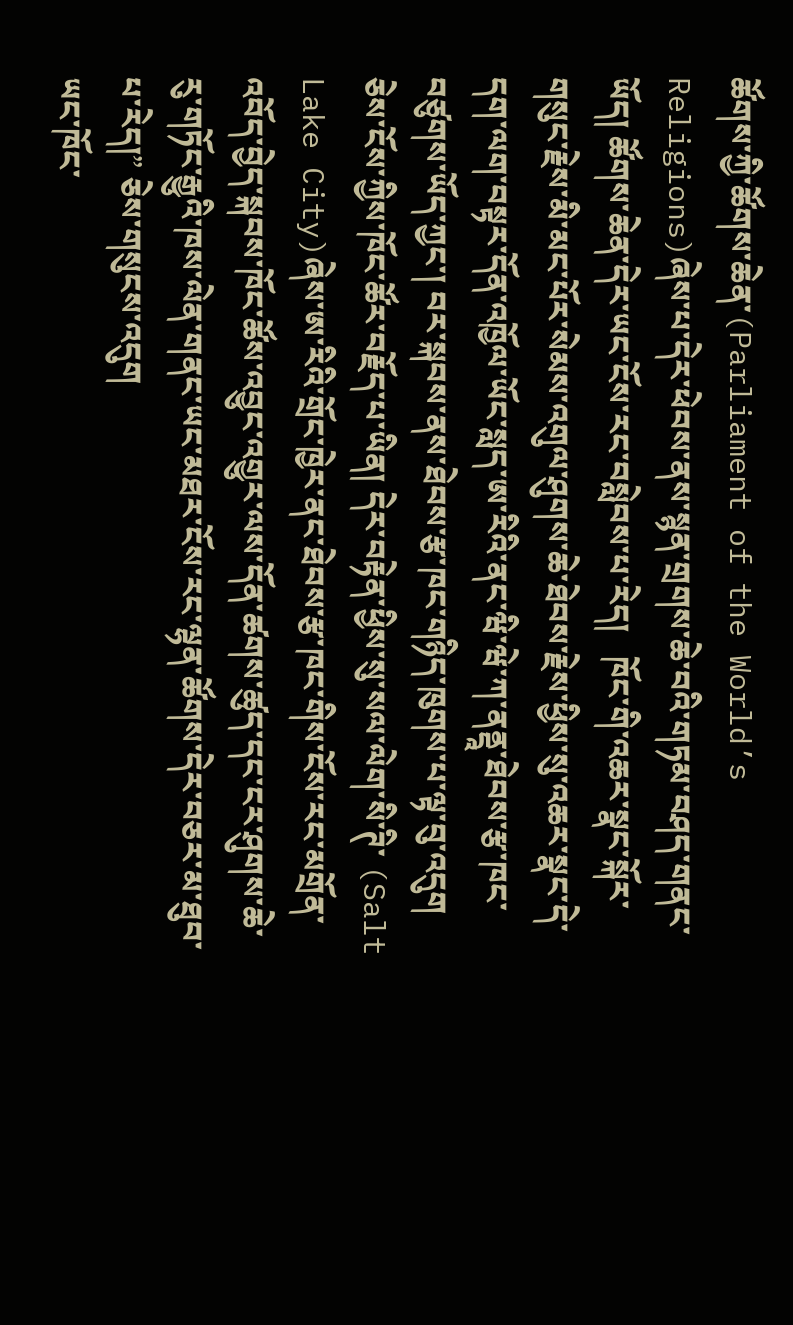ཚོགས་ཀྱི་ཚོགས་ཆེན་(Parliament of the World’s Religions)ཞེས་པ་དེར་ཕེབས་ནས་སྙན་གྲགས་ཆེ་བའི་གཏམ་བཤད་གནང་ཡོད། ཚོགས་ཆེན་དེར་ཡང་ངོས་རང་བསླེབས་པ་རེད།   ཁོང་གི་འཆར་སྣང་སྐོར་གསུང་རྗེས་མི་མང་པོར་སེམས་འགུལ་ཤུགས་ཆེ་ཐེབས་རྗེས་ཕྱིས་སུ་འཆར་སྣང་དེ་དག་ལག་བསྟར་དོན་འཁྱོལ་ཡོང་སླད་ཨ་རིའི་ནང་ཝི་ཝེ་ཀ་ནནྡཱ་ཐེབས་རྩ་ཁང་བཙུགས་ཡོད་ཀྱང་། བར་སྐབས་ནས་ཐེབས་རྩ་ཁང་གཉིད་ཁུགས་པ་ལྟ་བུ་འདུག ཅེས་ངོས་ཀྱིས་ཁོང་ཚོར་བརྗོད་པ་ཡིན། དེར་བརྟེན་ཕྱིས་སུ་སལ་ལེག་སི་ཊི་ (Salt Lake City)ཞེས་ཨ་རིའི་གྲོང་ཁྱེར་ནང་ཐེབས་རྩ་ཁང་གིས་ངོས་རང་མགྲོན་འབོད་བྱེད་སྐབས་ཁོང་ཚོས་འབྱུང་འགྱུར་ལས་དོན་ཚགས་ཚུད་དང་ངར་ཤུགས་ཆེ་རུ་གཏོང་རྒྱུའི་ཁས་ལེན་གནང་ཡང་མཐར་ངོས་རང་ལྷན་ཚོགས་དེར་བཅར་མ་ཐུབ་པ་རེད།” ཅེས་གསུངས་འདུག
ཡང་ཁོང་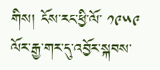གིས། ངོས་རང་ཕྱི་ལོ་ ༡༩༥༩ ལོར་རྒྱ་གར་དུ་འབྱོར་སྐབས་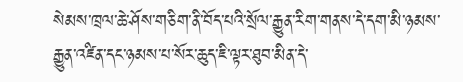སེམས་ཁྲལ་ཆེ་ཤོས་གཅིག་ནི་བོད་པའི་སྲོལ་རྒྱུན་རིག་གནས་དེ་དག་མི་ཉམས་རྒྱུན་འཛིན་དང་ཉམས་པ་སོར་ཆུད་ཇི་ལྟར་ཐུབ་མིན་དེ་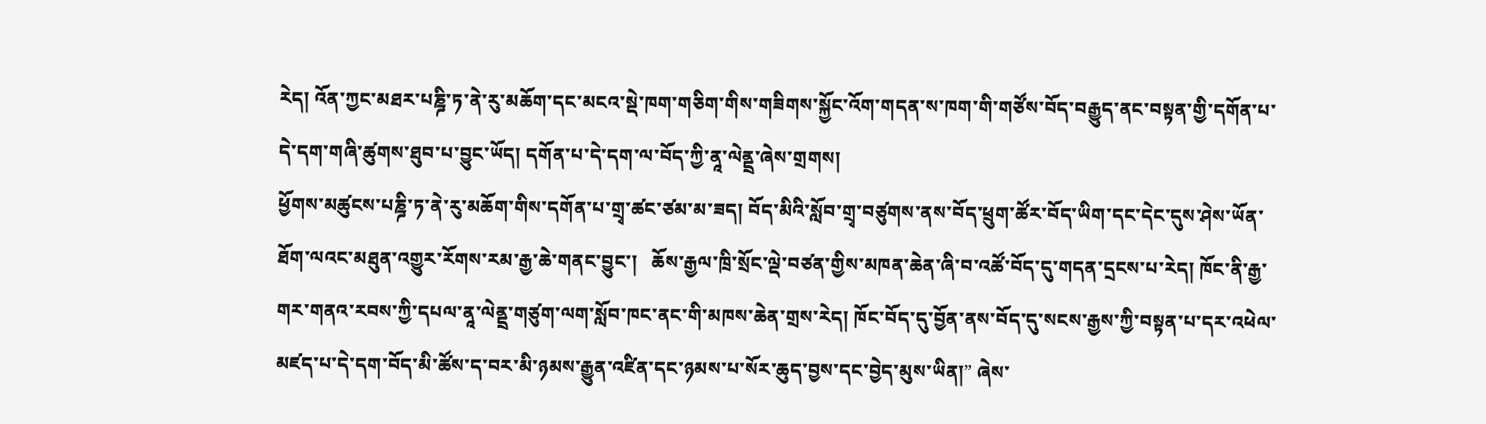རེད། འོན་ཀྱང་མཐར་པཎྜི་ཏ་ནེ་རུ་མཆོག་དང་མངའ་སྡེ་ཁག་གཅིག་གིས་གཟིགས་སྐྱོང་འོག་གདན་ས་ཁག་གི་གཙོས་བོད་བརྒྱུད་ནང་བསྟན་གྱི་དགོན་པ་དེ་དག་གཞི་ཚུགས་ཐུབ་པ་བྱུང་ཡོད། དགོན་པ་དེ་དག་ལ་བོད་ཀྱི་ནཱ་ལེནྡྲ་ཞེས་གྲགས།
ཕྱོགས་མཚུངས་པཎྜི་ཏ་ནེ་རུ་མཆོག་གིས་དགོན་པ་གྲྭ་ཚང་ཙམ་མ་ཟད། བོད་མིའི་སློབ་གྲྭ་བཙུགས་ནས་བོད་ཕྲུག་ཚོར་བོད་ཡིག་དང་དེང་དུས་ཤེས་ཡོན་ཐོག་ལའང་མཐུན་འགྱུར་རོགས་རམ་རྒྱ་ཆེ་གནང་བྱུང་།   ཆོས་རྒྱལ་ཁྲི་སྲོང་ལྡེ་བཙན་གྱིས་མཁན་ཆེན་ཞི་བ་འཚོ་བོད་དུ་གདན་དྲངས་པ་རེད། ཁོང་ནི་རྒྱ་གར་གནའ་རབས་ཀྱི་དཔལ་ནཱ་ལེནྡྲ་གཙུག་ལག་སློབ་ཁང་ནང་གི་མཁས་ཆེན་གྲས་རེད། ཁོང་བོད་དུ་བྱོན་ནས་བོད་དུ་སངས་རྒྱས་ཀྱི་བསྟན་པ་དར་འཕེལ་མཛད་པ་དེ་དག་བོད་མི་ཚོས་ད་བར་མི་ཉམས་རྒྱུན་འཛིན་དང་ཉམས་པ་སོར་ཆུད་བྱས་དང་བྱེད་མུས་ཡིན།” ཞེས་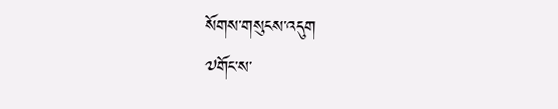སོགས་གསུངས་འདུག
༧གོང་ས་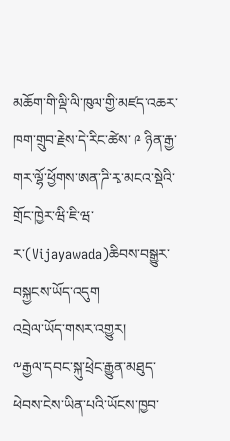མཆོག་གི་ལྡི་ལི་ཁུལ་གྱི་མཛད་འཆར་ཁག་གྲུབ་རྗེས་དེ་རིང་ཚེས་ ༩ ཉིན་རྒྱ་གར་ལྷོ་ཕྱོགས་ཨན་ཌི་རྭ་མངའ་སྡེའི་གྲོང་ཁྱེར་ཝི་ཇི་ཝ་ར་(Vijayawada)ཆིབས་བསྒྱུར་བསྐྱངས་ཡོད་འདུག
འབྲེལ་ཡོད་གསར་འགྱུར།
༸རྒྱལ་དབང་སྐུ་ཕྲེང་རྒྱུན་མཐུད་ཕེབས་ངེས་ཡིན་པའི་ཡོངས་ཁྱབ་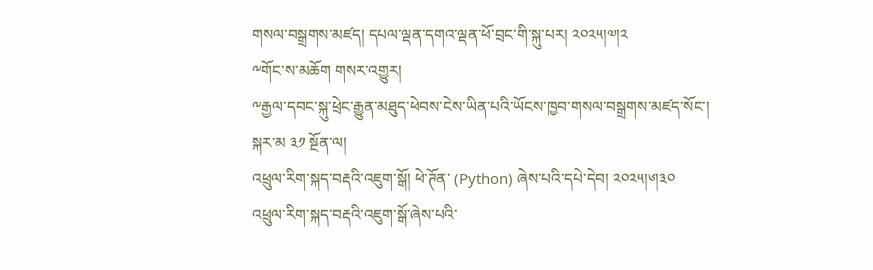གསལ་བསྒྲགས་མཛད། དཔལ་ལྡན་དགའ་ལྡན་ཕོ་བྲང་གི་སྐུ་པར། ༢༠༢༥།༧།༢
༸གོང་ས་མཆོག གསར་འགྱུར།
༸རྒྱལ་དབང་སྐུ་ཕྲེང་རྒྱུན་མཐུད་ཕེབས་ངེས་ཡིན་པའི་ཡོངས་ཁྱབ་གསལ་བསྒྲགས་མཛད་སོང་།
སྐར་མ ༣༡ སྔོན་ལ།
འཕྲུལ་རིག་སྐད་བརྡའི་འཇུག་སྒོ། ཕེ་ཊོན་ (Python) ཞེས་པའི་དཔེ་དེབ། ༢༠༢༥།༦།༣༠
འཕྲུལ་རིག་སྐད་བརྡའི་འཇུག་སྒོ་ཞེས་པའི་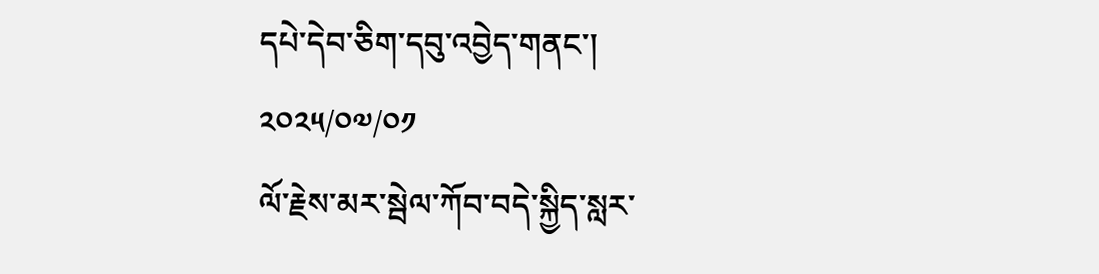དཔེ་དེབ་ཅིག་དབུ་འབྱེད་གནང་།
༢༠༢༥/༠༧/༠༡
ལོ་རྗེས་མར་སྦེལ་ཀོབ་བདེ་སྐྱིད་སླར་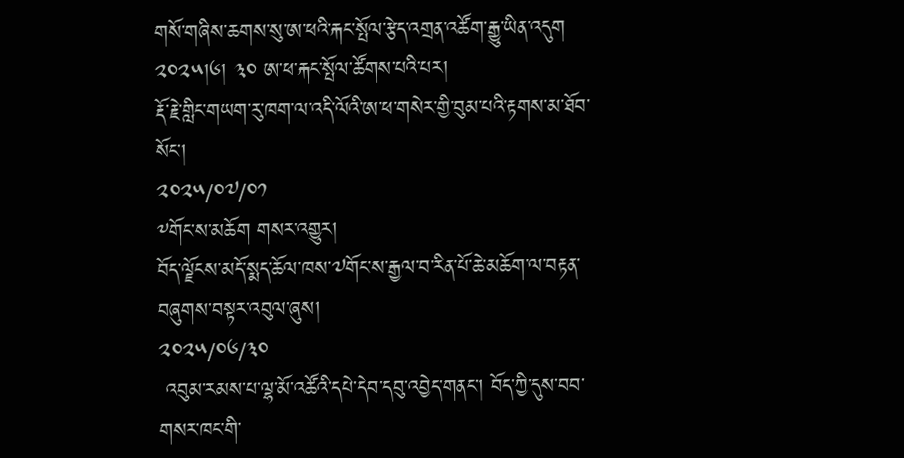གསོ་གཞིས་ཆགས་སུ་ཨ་ཕའི་རྐང་སྤོལ་རྩེད་འགྲན་འཚོག་རྒྱུ་ཡིན་འདུག ༢༠༢༥།༦། ༣༠ ཨ་ཕ་རྐང་སྤོལ་ཚོགས་པའི་པར།
རྡོ་རྗེ་གླིང་གཡག་རུ་ཁག་ལ་འདི་ལོའི་ཨ་ཕ་གསེར་གྱི་བུམ་པའི་རྟགས་མ་ཐོབ་སོང་།
༢༠༢༥/༠༧/༠༡
༸གོང་ས་མཆོག གསར་འགྱུར།
བོད་ལྗོངས་མདོ་སྨད་ཆོལ་ཁས་༧གོང་ས་རྒྱལ་བ་རིན་པོ་ཆེ་མཆོག་ལ་བརྟན་བཞུགས་བསྟར་འབུལ་ཞུས།
༢༠༢༥/༠༦/༣༠
 འབུམ་རམས་པ་ལྷ་མོ་འཚོའི་དཔེ་དེབ་དབུ་འབྱེད་གནང་། བོད་ཀྱི་དུས་བབ་གསར་ཁང་གི་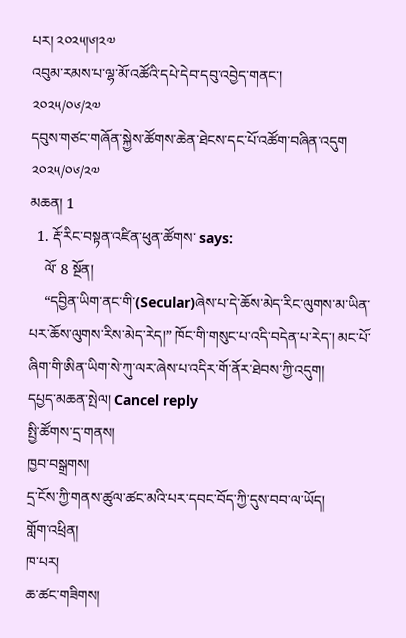པར། ༢༠༢༥།༦།༢༧
འབུམ་རམས་པ་ལྷ་མོ་འཚོའི་དཔེ་དེབ་དབུ་འབྱེད་གནང་།
༢༠༢༥/༠༦/༢༧
དབུས་གཙང་གཞོན་སྐྱེས་ཚོགས་ཆེན་ཐེངས་དང་པོ་འཚོག་བཞིན་འདུག
༢༠༢༥/༠༦/༢༧
མཆན། 1
  1. རྡོ་རིང་བསྟན་འཛིན་ཕུན་ཚོགས་ says:
    ལོ་ 8 སྔོན།
    “དབྱིན་ཡིག་ནང་གི་(Secular)ཞེས་པ་དེ་ཆོས་མེད་རིང་ལུགས་མ་ཡིན་པར་ཆོས་ལུགས་རིས་མེད་རེད།” ཁོང་གི་གསུང་པ་འདི་བདེན་པ་རེད་། མང་པོ་ཞིག་གི་ཨིན་ཡིག་སེ་ཀུ་ལར་ཞེས་པ་འདིར་གོ་ནོར་ཐེབས་ཀྱི་འདུག།
དཔྱད་མཆན་སྤེལ། Cancel reply
སྤྱི་ཚོགས་དྲ་གནས།
ཁྱབ་བསྒྲགས།
དྲ་ངོས་ཀྱི་གནས་ཚུལ་ཚང་མའི་པར་དབང་བོད་ཀྱི་དུས་བབ་ལ་ཡོད།
གློག་འཕྲིན།
ཁ་པར།
ཆ་ཚང་གཟིགས།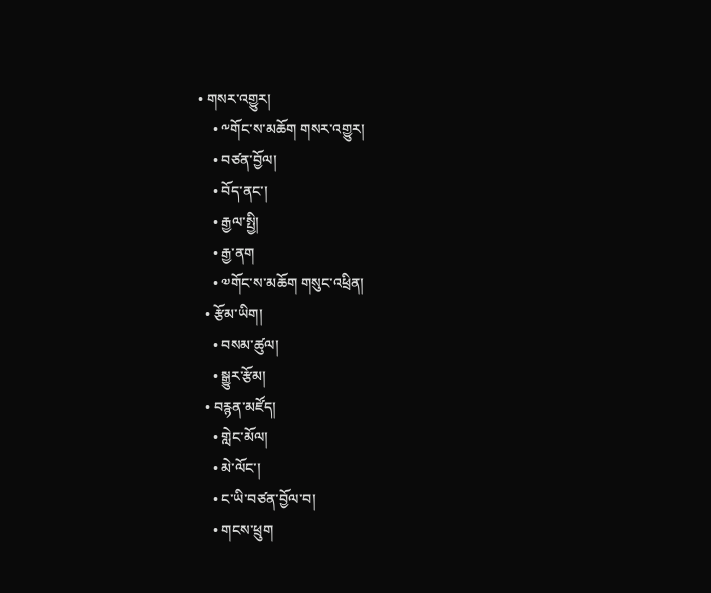• གསར་འགྱུར།
    • ༸གོང་ས་མཆོག གསར་འགྱུར།
    • བཙན་བྱོལ།
    • བོད་ནང་།
    • རྒྱལ་སྤྱི།
    • རྒྱ་ནག
    • ༧གོང་ས་མཆོག གསུང་འཕྲིན།
  • རྩོམ་ཡིག།
    • བསམ་ཚུལ།
    • སྒྱུར་རྩོམ།
  • བརྙན་མཛོད།
    • གླེང་མོལ།
    • མེ་ལོང་།
    • ང་ཡི་བཙན་བྱོལ་བ།
    • གངས་ཕྲུག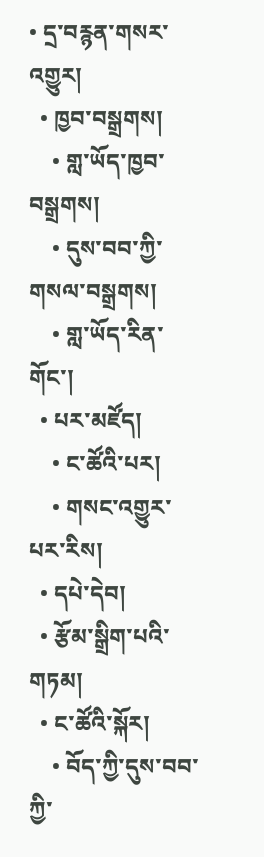• དྲ་བརྙན་གསར་འགྱུར།
  • ཁྱབ་བསྒྲགས།
    • གླ་ཡོད་ཁྱབ་བསྒྲགས།
    • དུས་བབ་ཀྱི་གསལ་བསྒྲགས།
    • གླ་ཡོད་རིན་གོང་།
  • པར་མཛོད།
    • ང་ཚོའི་པར།
    • གསང་འགྱུར་པར་རིས།
  • དཔེ་དེབ།
  • རྩོམ་སྒྲིག་པའི་གཏམ།
  • ང་ཚོའི་སྐོར།
    • བོད་ཀྱི་དུས་བབ་ཀྱི་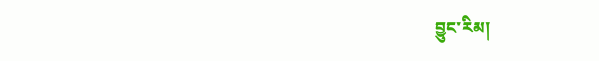བྱུང་རིམ།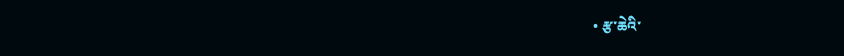• རྩ་ཆེའི་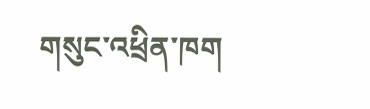གསུང་འཕྲིན་ཁག